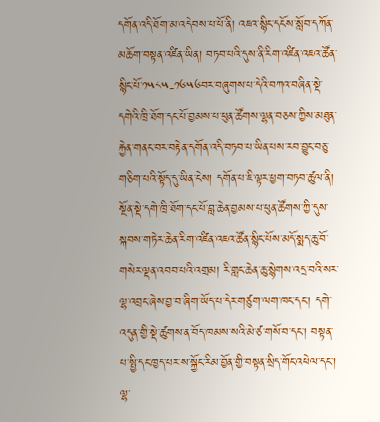དགོན་འདི་ཐོག་མ་འདེབས་པ་པོ་ནི། འཇའ་སྙིང་དངོས་སློབ་དཀོན་མཆོག་བསྟན་འཛིན་ཡིན། བཏབ་པའི་དུས་ནི་རིག་འཛིན་འཇའ་ཚོན་སྙིང་པོ་༡༥༨༥-༡༦༥༦བར་བཞུགས་པ་དེའི་བཀའ་བཞིན་སྡེ་དགེའི་ཁྲི་ཐོག་དང་པོ་བྱམས་པ་ཕུན་ཚོགས་ལྷན་བཅས་ཀྱིས་མཐུན་རྐྱེན་གནང་བར་བརྟེན་དགོན་འདི་བཏབ་པ་ཡིན་པས་རབ་བྱུང་བཅུ་གཅིག་པའི་སྟོད་དུ་ཡིན་ངེས། དགོན་པ་ཇི་ལྟར་ཕྱག་བཏབ་ཚུལ་ནི། སྔོན་སྡེ་དགེ་ཁྲི་ཐོག་དང་པོ་བླ་ཆེན་བྱམས་པ་ཕུན་ཚོགས་ཀྱི་དུས་སྐབས་གཏེར་ཆེན་རིག་འཛིན་འཇའ་ཚོན་སྙིང་པོས་མདོ་སྨད་ཆུ་བོ་གསེར་ལྡན་འབབ་པའི་འགྲམ། རི་གླང་ཆེན་ཆུ་སྙེགས་འདྲ་བའི་སར་ལྷ་འབྲང་ཞེས་བྱ་བ་ཞིག་ཡོད་པ་དེར་གཙུག་ལག་ཁང་དང་། དགེ་འདུན་གྱི་སྡེ་ཚུགས་ན་བོད་ཁམས་སའི་མེ་ཙ་གསོ་བ་དང་། བསྟན་པ་སྤྱི་དང་ཁྱད་པར་ས་སྐྱོང་རིམ་བྱོན་གྱི་བསྟན་སྲིད་གོང་འཕེལ་དང་། ལྷ་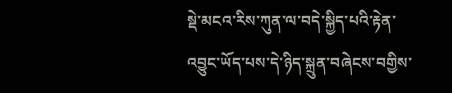སྡེ་མངའ་རིས་ཀུན་ལ་བདེ་སྐྱིད་པའི་རྟེན་འབྱུང་ཡོད་པས་དེ་ཉིད་སྐྲུན་བཞེངས་བགྱིས་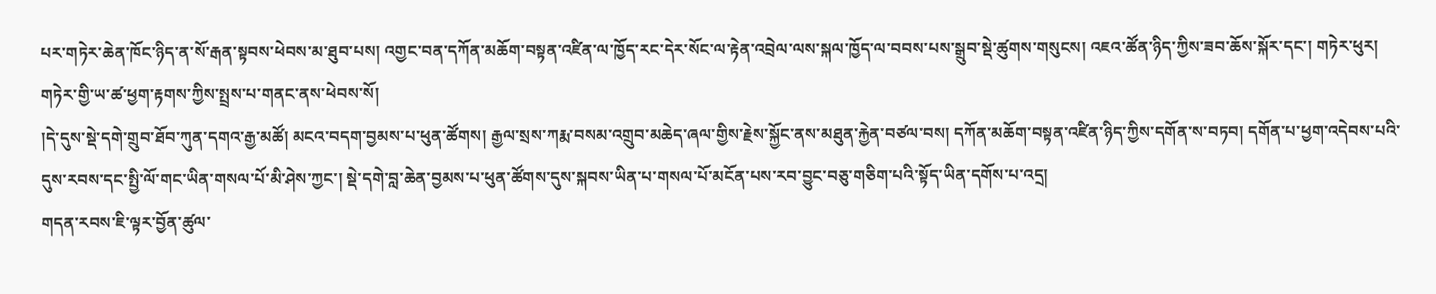པར་གཏེར་ཆེན་ཁོང་ཉིད་ན་སོ་རྒན་སྟབས་ཕེབས་མ་ཐུབ་པས། འགྱང་བན་དཀོན་མཆོག་བསྟན་འཛིན་ལ་ཁྱོད་རང་དེར་སོང་ལ་རྟེན་འབྲེལ་ལས་སྐལ་ཁྱོད་ལ་བབས་པས་སྒྲུབ་སྡེ་ཚུགས་གསུངས། འཇའ་ཚོན་ཉིད་ཀྱིས་ཟབ་ཆོས་སྐོར་དང་། གཏེར་ཕུར། གཏེར་གྱི་ཡ་ཚ་ཕྱག་རྟགས་ཀྱིས་སྤྲས་པ་གནང་ནས་ཕེབས་སོ།
།དེ་དུས་སྡེ་དགེ་གྲུབ་ཐོབ་ཀུན་དགའ་རྒྱ་མཚོ། མངའ་བདག་བྱམས་པ་ཕུན་ཚོགས། རྒྱལ་སྲས་ཀརྨ་བསམ་འགྲུབ་མཆེད་ཞལ་གྱིས་རྗེས་སྐྱོང་ནས་མཐུན་རྐྱེན་བཙལ་བས། དཀོན་མཆོག་བསྟན་འཛིན་ཉིད་ཀྱིས་དགོན་ས་བཏབ། དགོན་པ་ཕྱག་འདེབས་པའི་དུས་རབས་དང་སྤྱི་ལོ་གང་ཡིན་གསལ་པོ་མི་ཤེས་ཀྱང་། སྡེ་དགེ་བླ་ཆེན་བྱམས་པ་ཕུན་ཚོགས་དུས་སྐབས་ཡིན་པ་གསལ་པོ་མངོན་པས་རབ་བྱུང་བཅུ་གཅིག་པའི་སྟོད་ཡིན་དགོས་པ་འདྲ།
གདན་རབས་ཇི་ལྟར་བྱོན་ཚུལ་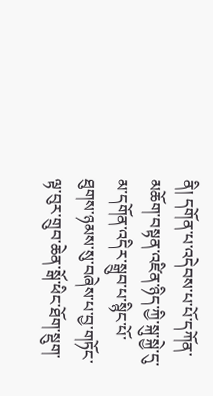ནི། དགོན་པ་འདེབས་པ་པོ་དཀོན་མཆོག་བསྟན་འཛིན་ཉིད་ཀྱི་སྐུ་སྐྱེ་དུ་མ་དགོན་འདིར་སྒྲུབ་པ་སྙིང་པོ་ཐུགས་ཉམས་སུ་བཞེས་པ་བྱ་གཏོང་ལྟ་བུར་གྲུབ་ཆེན་སྒོ་ཕིང་ཐོག་སྡུག་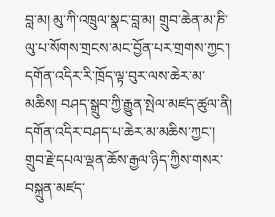བླ་མ། མུ་ཀི་འཁྲུལ་སྣང་བླ་མ། གྲུབ་ཆེན་མ་ཎི་ལུ་པ་སོགས་གྲངས་མང་བྱོན་པར་གྲགས་ཀྱང་། དགོན་འདིར་རི་ཁྲོད་ལྟ་བུར་ལས་ཆེར་མ་མཆིས། བཤད་སྒྲུབ་ཀྱི་རྒྱུན་སྤེལ་མཛད་ཚུལ་ནི། དགོན་འདིར་བཤད་པ་ཆེར་མ་མཆིས་ཀྱང་། གྲུབ་རྗེ་དཔལ་ལྡན་ཆོས་རྒྱལ་ཉིད་ཀྱིས་གསར་བསྐྲུན་མཛད་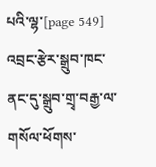པའི་ལྷ་[page 549] འབྲང་རྩེར་སྒྲུབ་ཁང་ནང་དུ་སྒྲུབ་གྲྭ་བརྒྱ་ལ་གསོལ་ཕོགས་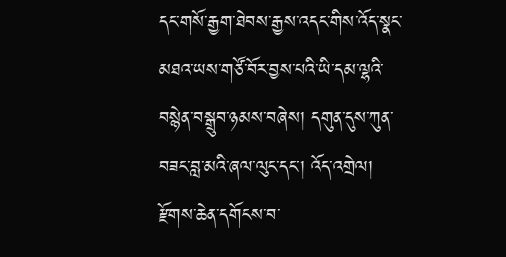དང་གསོ་རྒྱག་ཐེབས་རྒྱས་འདང་གིས་འོད་སྣང་མཐའ་ཡས་གཙོ་བོར་བྱས་པའི་ཡི་དམ་ལྷའི་བསྙེན་བསྒྲུབ་ཉམས་བཞེས། དགུན་དུས་ཀུན་བཟང་བླ་མའི་ཞལ་ལུང་དང་། འོད་འགྲེལ། རྫོགས་ཆེན་དགོངས་བ་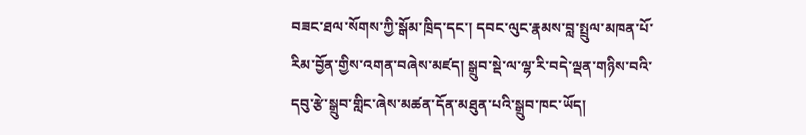བཟང་ཐལ་སོགས་ཀྱི་སྒོམ་ཁྲིད་དང་། དབང་ལུང་རྣམས་བླ་སྤྲུལ་མཁན་པོ་རིམ་བྱོན་གྱིས་འགན་བཞེས་མཛད། སྒྲུབ་སྡེ་ལ་ལྷ་རི་བདེ་ལྡན་གཉིས་བའི་དབུ་རྩེ་སྒྲུབ་གླིང་ཞེས་མཚན་དོན་མཐུན་པའི་སྒྲུབ་ཁང་ཡོད།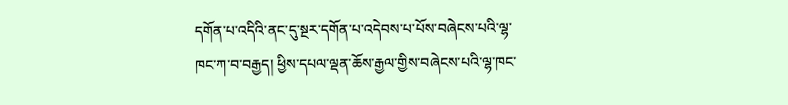དགོན་པ་འདིའི་ནང་དུ་སྔར་དགོན་པ་འདེབས་པ་པོས་བཞེངས་པའི་ལྷ་ཁང་ཀ་བ་བརྒྱད། ཕྱིས་དཔལ་ལྡན་ཆོས་རྒྱལ་གྱིས་བཞེངས་པའི་ལྷ་ཁང་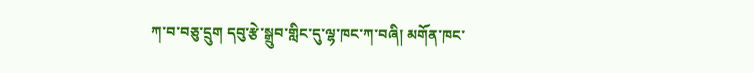ཀ་བ་བཅུ་དྲུག དབུ་རྩེ་སྒྲུབ་གླིང་དུ་ལྷ་ཁང་ཀ་བཞི། མགོན་ཁང་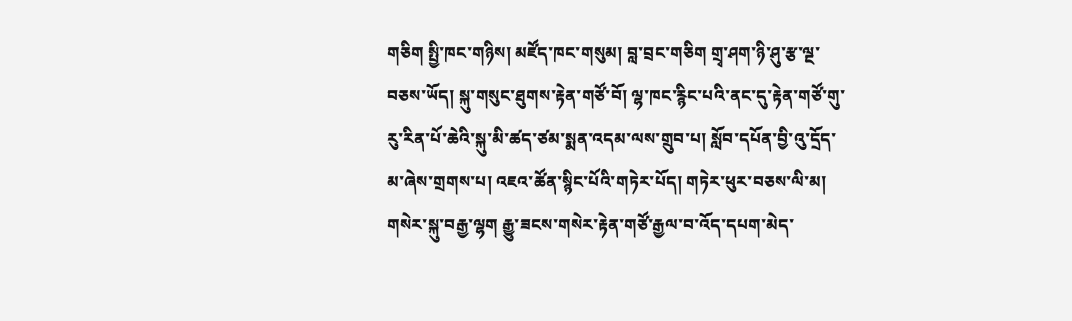གཅིག སྤྱི་ཁང་གཉིས། མཛོད་ཁང་གསུམ། བླ་བྲང་གཅིག གྲྭ་ཤག་ཉི་ཤུ་རྩ་ལྔ་བཅས་ཡོད། སྐུ་གསུང་ཐུགས་རྟེན་གཙོ་བོ། ལྷ་ཁང་རྙིང་པའི་ནང་དུ་རྟེན་གཙོ་གུ་རུ་རིན་པོ་ཆེའི་སྐུ་མི་ཚད་ཙམ་སྨན་འདམ་ལས་གྲུབ་པ། སློབ་དཔོན་བྱི་འུ་དྲོད་མ་ཞེས་གྲགས་པ། འཇའ་ཚོན་སྙིང་པོའི་གཏེར་པོད། གཏེར་ཕུར་བཅས་ལི་མ། གསེར་སྐུ་བརྒྱ་ལྷག རྒྱུ་ཟངས་གསེར་རྟེན་གཙོ་རྒྱལ་བ་འོད་དཔག་མེད་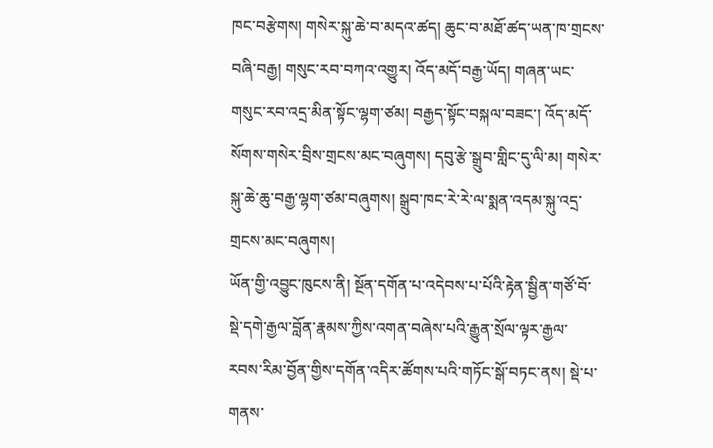ཁང་བརྩེགས། གསེར་སྐུ་ཆེ་བ་མདའ་ཚད། ཆུང་བ་མཐོ་ཚད་ཡན་ཁ་གྲངས་བཞི་བརྒྱ། གསུང་རབ་བཀའ་འགྱུར། འོད་མདོ་བརྒྱ་ཡོད། གཞན་ཡང་གསུང་རབ་འདྲ་མིན་སྟོང་ལྷག་ཙམ། བརྒྱད་སྟོང་བསྐལ་བཟང་། འོད་མདོ་སོགས་གསེར་བྲིས་གྲངས་མང་བཞུགས། དབུ་རྩེ་སྒྲུབ་གླིང་དུ་ལི་མ། གསེར་སྐུ་ཆེ་ཆུ་བརྒྱ་ལྷག་ཙམ་བཞུགས། སྒྲུབ་ཁང་རེ་རེ་ལ་སྨན་འདམ་སྐུ་འདྲ་གྲངས་མང་བཞུགས།
ཡོན་གྱི་འབྱུང་ཁུངས་ནི། སྔོན་དགོན་པ་འདེབས་པ་པོའི་རྟེན་སྦྱིན་གཙོ་བོ་སྡེ་དགེ་རྒྱལ་བློན་རྣམས་ཀྱིས་འགན་བཞེས་པའི་རྒྱུན་སྲོལ་ལྟར་རྒྱལ་རབས་རིམ་བྱོན་གྱིས་དགོན་འདིར་ཚོགས་པའི་གཏོང་སྒོ་བཏང་ནས། སྡེ་པ་གནས་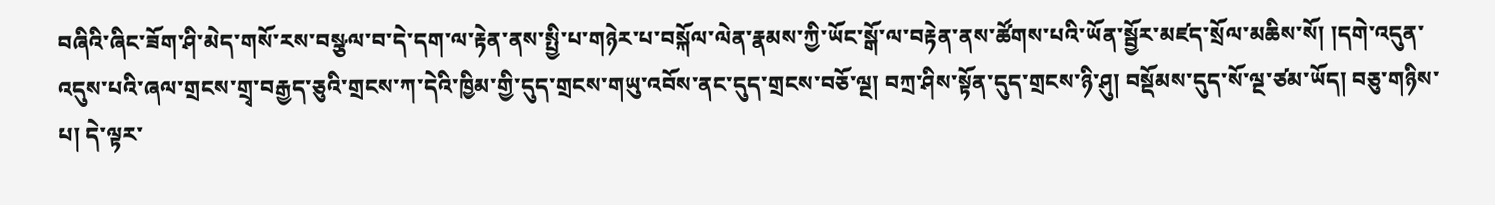བཞིའི་ཞིང་ཟོག་ཤི་མེད་གསོ་རས་བསྩལ་བ་དེ་དག་ལ་རྟེན་ནས་སྤྱི་པ་གཉེར་པ་བསྐོལ་ལེན་རྣམས་ཀྱི་ཡོང་སྒོ་ལ་བརྟེན་ནས་ཚོགས་པའི་ཡོན་སྦྱོར་མཛད་སྲོལ་མཆིས་སོ། །དགེ་འདུན་འདུས་པའི་ཞལ་གྲངས་གྲྭ་བརྒྱད་ཅུའི་གྲངས་ཀ་དེའི་ཁྱིམ་གྱི་དུད་གྲངས་གཡུ་འབོས་ནང་དུད་གྲངས་བཅོ་ལྔ། བཀྲ་ཤིས་སྟོན་དུད་གྲངས་ཉི་ཤུ། བསྡོམས་དུད་སོ་ལྔ་ཙམ་ཡོད། བཅུ་གཉིས་པ། དེ་ལྟར་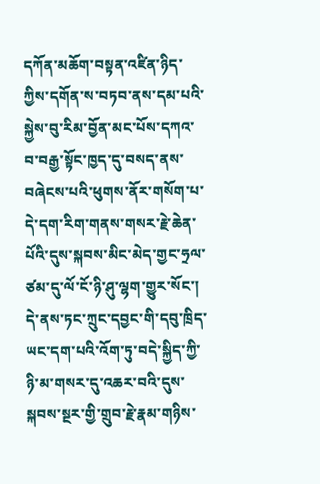དཀོན་མཆོག་བསྟན་འཛིན་ཉིད་ཀྱིས་དགོན་ས་བཏབ་ནས་དམ་པའི་སྐྱེས་བུ་རིམ་བྱོན་མང་པོས་དཀའ་བ་བརྒྱ་སྟོང་ཁྱད་དུ་བསད་ནས་བཞེངས་པའི་ཕུགས་ནོར་གསོག་པ་དེ་དག་རིག་གནས་གསར་རྗེ་ཆེན་པོའི་དུས་སྐབས་མིང་མེད་གྱང་ཧྲལ་ཙམ་དུ་ལོ་ངོ་ཉི་ཤུ་ལྷག་གྱུར་སོང་། དེ་ནས་ཏང་ཀྲུང་དབྱང་གི་དབུ་ཁྲིད་ཡང་དག་པའི་འོག་ཏུ་བདེ་སྐྱིད་ཀྱི་ཉི་མ་གསར་དུ་འཆར་བའི་དུས་སྐབས་སྔར་གྱི་གྲུབ་རྗེ་རྣམ་གཉིས་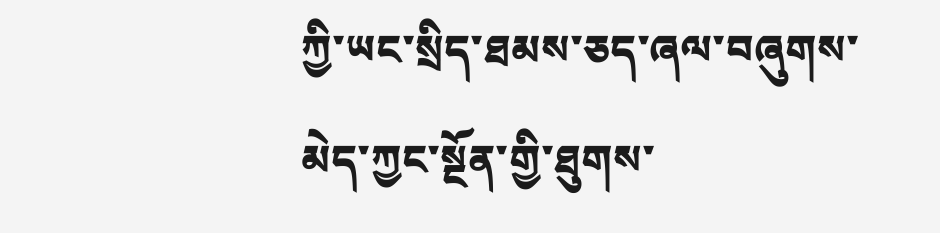ཀྱི་ཡང་སྲིད་ཐམས་ཅད་ཞལ་བཞུགས་མེད་ཀྱང་སྔོན་གྱི་ཐུགས་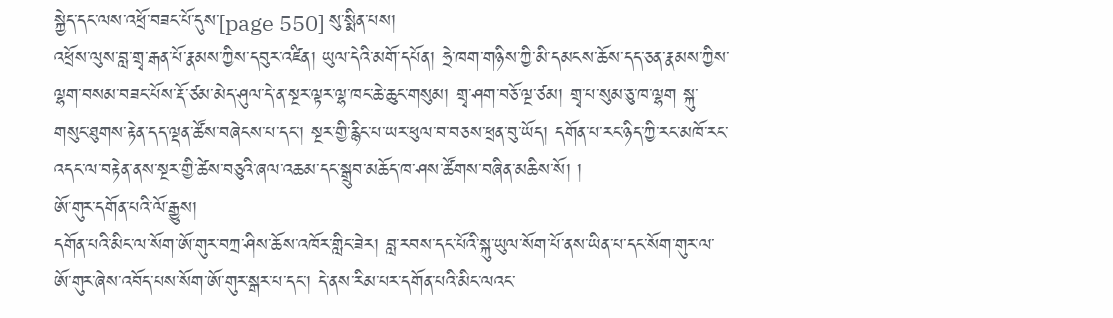སྐྱེད་དང་ལས་འཕྲོ་བཟང་པོ་དུས་[page 550] སུ་སྨིན་པས།
འཕྲོས་ལུས་བླ་གྲྭ་རྒན་པོ་རྣམས་ཀྱིས་དབུར་འཛིན། ཡུལ་དེའི་མགོ་དཔོན། ཧྲེ་ཁག་གཉིས་ཀྱི་མི་དམངས་ཆོས་དད་ཅན་རྣམས་ཀྱིས་ལྷག་བསམ་བཟང་པོས་རྡོ་ཙམ་མེད་ཤུལ་དེ་ན་སྔར་ལྟར་ལྷ་ཁང་ཆེ་ཆུང་གསུམ། གྲྭ་ཤག་བཅོ་ལྔ་ཙམ། གྲྭ་པ་སུམ་ཅུ་ཁ་ལྷག སྐུ་གསུང་ཐུགས་རྟེན་དད་ལྡན་ཚོས་བཞེངས་པ་དང་། སྔར་གྱི་རྙིང་པ་ཡར་ཕུལ་བ་བཅས་ཕྲན་བུ་ཡོད། དགོན་པ་རང་ཉིད་ཀྱི་རང་མཁོ་རང་འདང་ལ་བརྟེན་ནས་སྔར་གྱི་ཚེས་བཅུའི་ཞལ་འཆམ་དང་སྒྲུབ་མཆོད་ཁ་ཤས་ཚོགས་བཞིན་མཆིས་སོ། །
ཨོ་གུར་དགོན་པའི་ལོ་རྒྱུས།
དགོན་པའི་མིང་ལ་སོག་ཨོ་གུར་བཀྲ་ཤིས་ཆོས་འཁོར་གླིང་ཟེར། བླ་རབས་དང་པོའི་སྐུ་ཡུལ་སོག་པོ་ནས་ཡིན་པ་དང་སོག་གུར་ལ་ཨོ་གུར་ཞེས་འབོད་པས་སོག་ཨོ་གུར་སྒར་པ་དང་། དེ་ནས་རིམ་པར་དགོན་པའི་མིང་ལའང་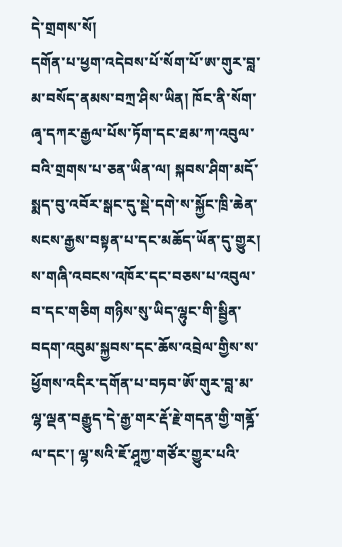དེ་གྲགས་སོ།
དགོན་པ་ཕྱག་འདེབས་པོ་སོག་པོ་ཨ་གུར་བླ་མ་བསོད་ནམས་བཀྲ་ཤིས་ཡིན། ཁོང་ནི་སོག་ཞྭ་དཀར་རྒྱལ་པོས་ཏོག་དང་ཐམ་ཀ་འབུལ་བའི་གྲགས་པ་ཅན་ཡིན་ལ། སྐབས་ཤིག་མདོ་སྨད་བུ་འབོར་སྒང་དུ་སྡེ་དགེ་ས་སྐྱོང་ཁྲི་ཆེན་སངས་རྒྱས་བསྟན་པ་དང་མཆོད་ཡོན་དུ་གྱུར། ས་གཞི་འབངས་འཁོར་དང་བཅས་པ་འབུལ་བ་དང་གཅིག གཉིས་སུ་ཡིད་ལྷུང་གི་སྦྱིན་བདག་འབུམ་སྐྱབས་དང་ཆོས་འབྲེལ་གྱིས་ས་ཕྱོགས་འདིར་དགོན་པ་བཏབ་ཨོ་གུར་བླ་མ་ལྷ་ལྡན་བརྒྱུད་དེ་རྒྱ་གར་རྡོ་རྗེ་གདན་གྱི་གནྜོ་ལ་དང་། ལྷ་སའི་ཇོ་ཤཱཀྱ་གཙོར་གྱུར་པའི་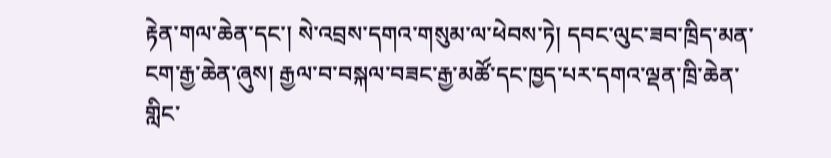རྟེན་གལ་ཆེན་དང་། སེ་འབྲས་དགའ་གསུམ་ལ་ཕེབས་ཏེ། དབང་ལུང་ཟབ་ཁྲིད་མན་ངག་རྒྱ་ཆེན་ཞུས། རྒྱལ་བ་བསྐལ་བཟང་རྒྱ་མཚོ་དང་ཁྱད་པར་དགའ་ལྡན་ཁྲི་ཆེན་གླིང་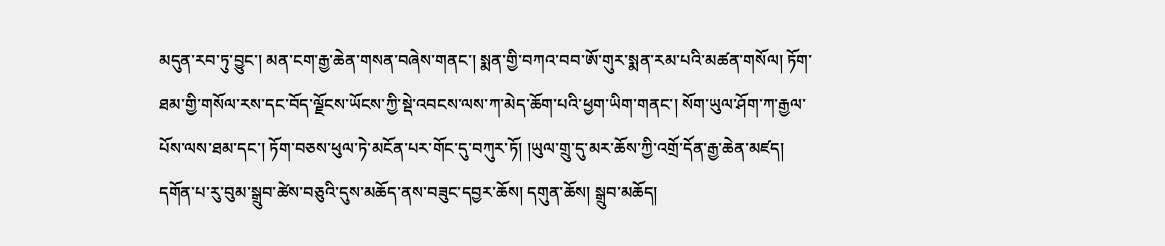མདུན་རབ་ཏུ་བྱུང་། མན་ངག་རྒྱ་ཆེན་གསན་བཞེས་གནང་། སྨན་གྱི་བཀའ་བབ་ཨོ་གུར་སྨན་རམ་པའི་མཚན་གསོལ། ཏོག་ཐམ་གྱི་གསོལ་རས་དང་བོད་ལྗོངས་ཡོངས་ཀྱི་སྡེ་འབངས་ལས་ཀ་མེད་ཆོག་པའི་ཕྱག་ཡིག་གནང་། སོག་ཡུལ་ཤོག་ཀ་རྒྱལ་པོས་ལས་ཐམ་དང་། ཏོག་བཅས་ཕུལ་ཏེ་མངོན་པར་གོང་དུ་བཀུར་ཏོ། །ཡུལ་གྲུ་དུ་མར་ཆོས་ཀྱི་འགྲོ་དོན་རྒྱ་ཆེན་མཛད། དགོན་པ་རུ་བུམ་སྒྲུབ་ཚེས་བཅུའི་དུས་མཆོད་ནས་བཟུང་དབྱར་ཆོས། དགུན་ཆོས། སྒྲུབ་མཆོད།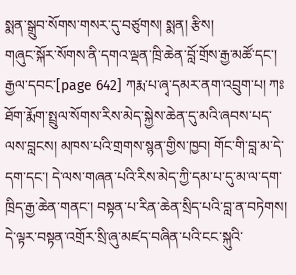སྨན་སྒྲུབ་སོགས་གསར་དུ་བཙུགས། སྨན། རྩིས།
གཞུང་སྐོར་སོགས་ནི་དགའ་ལྡན་ཁྲི་ཆེན་བློ་གྲོས་རྒྱ་མཚོ་དང་། རྒྱལ་དབང་[page 642] ཀརྨ་པ་ཞྭ་དམར་ནག་འབྲུག་པ། ཀཿཐོག་རྨོག་སྤྲུལ་སོགས་རིས་མེད་སྐྱེས་ཆེན་དུ་མའི་ཞབས་པད་ལས་བླངས། མཁས་པའི་གྲགས་སྙན་གྱིས་ཁྱབ། གོང་གི་བླ་མ་དེ་དག་དང་། དེ་ལས་གཞན་པའི་རིས་མེད་ཀྱི་དམ་པ་དུ་མ་ལ་དག་ཁྲིད་རྒྱ་ཆེན་གནང་། བསྟན་པ་རིན་ཆེན་སྲིད་པའི་བླ་ན་བཏེགས། དེ་ལྟར་བསྟན་འགྲོར་སྲི་ཞུ་མཛད་བཞིན་པའི་ངང་སྐུའི་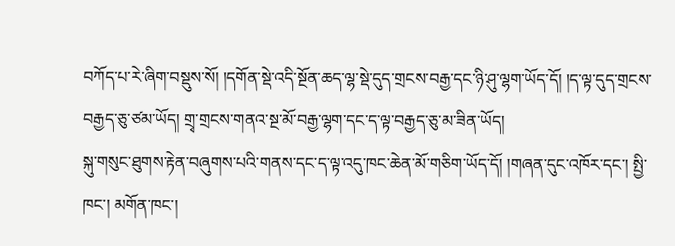བཀོད་པ་རེ་ཞིག་བསྡུས་སོ། །དགོན་སྡེ་འདི་སྔོན་ཆད་ལྷ་སྡེ་དུད་གྲངས་བརྒྱ་དང་ཉི་ཤུ་ལྷག་ཡོད་དོ། །ད་ལྟ་དུད་གྲངས་བརྒྱད་ཅུ་ཙམ་ཡོད། གྲྭ་གྲངས་གནའ་སྔ་མོ་བརྒྱ་ལྷག་དང་ད་ལྟ་བརྒྱད་ཅུ་མ་ཟིན་ཡོད།
སྐུ་གསུང་ཐུགས་རྟེན་བཞུགས་པའི་གནས་དང་ད་ལྟ་འདུ་ཁང་ཆེན་མོ་གཅིག་ཡོད་དོ། །གཞན་དུང་འཁོར་དང་། སྤྱི་ཁང་། མགོན་ཁང་།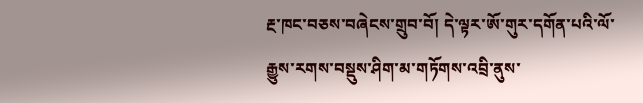རྔ་ཁང་བཅས་བཞེངས་གྲུབ་བོ། དེ་ལྟར་ཨོ་གུར་དགོན་པའི་ལོ་རྒྱུས་རགས་བསྡུས་ཤིག་མ་གཏོགས་འབྲི་ནུས་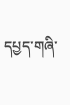དཔྱད་གཞི་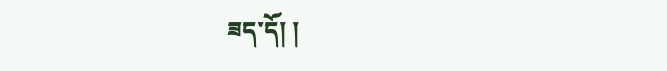ཟད་དོ། །